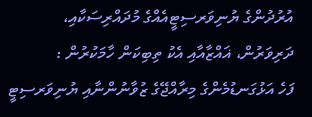އުރުދުންގެ ޔުނިވަރސިޓީއެއްގެ މުދައްރިސަކާއި، ދަރިވަރުން، ޣައްޒާއާއި އެކު ތިބިކަން ހާމަކުރުން :
ފަހެ އަޅުގަނޑުމެންގެ މިރާއްޖޭގެ ޒުވާނުންނާއި ޔުނިވަރސިޓީ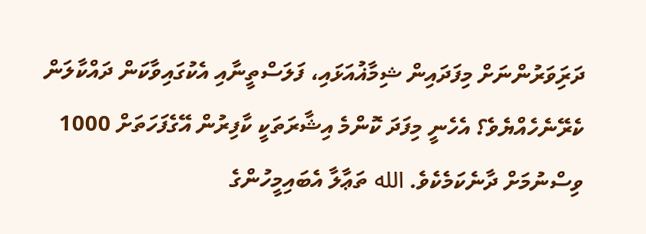ދަރަިވަރުންނަށް މިފަދައިން ޝިމާޣުއަޅައި، ފަލަސްތީނާއި އެކުގައިވާކަން ދައްކާލަން ކެރޭނެހެއްޔެވެ؟ އެހެނީ މިފަދަ ކޮންމެ އިޝާރަތަކީ ކާފިރުން އޭގެފަހަތަށް 1000 ވިސްނުމަށް ދާނެކަމެކެވެ. الله ތަޢާލާ އެބައިމީހުންގެ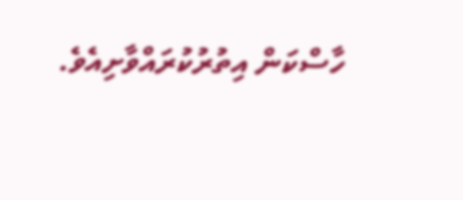ހާސްކަން އިތުރުކުރައްވާށިއެވެ.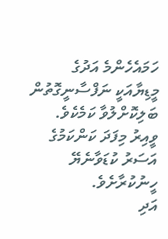ހަމައެހެންމެ އަދުގެ މީޑިޔާއަކީ ނަފްސާނީގޮތުން ބަލިކޮށްލުވާ ކަމެކެވެ. ވީއިރު މިފަދަ ކަންކަމުގެ އަސަރު ކުޑަވާނެޔޭ ހީނުކުރާށެވެ.
އަދި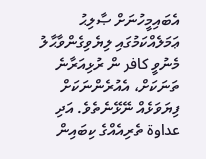އެބައިމީހުނަށް ޞާލިޙު ޢަމަލެއްކަމުގައި ލިޔެވިގެންވާޙާލު މެނުވީ كافر ން ރުޅިއަރާނެ ތަނަކަށް، އެއުރެންނަކަށް ފިޔަވަޅެއް ނޭޅޭނެތެވެ. އަދި عداوة ތެރިއެއްގެ ކިބައިން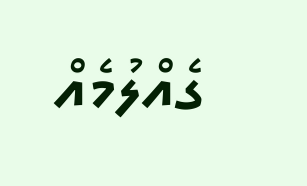ގެއްލުމެއް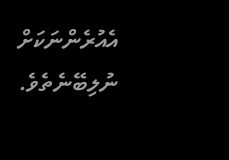އެއުރެންނަކަށް ނުލިބޭނެތެވެ.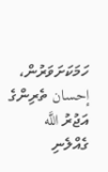ހަމަކަށަވަރުން، إحسان ތެރިންގެ އަޖުރު اللَّه ގެއްލެނި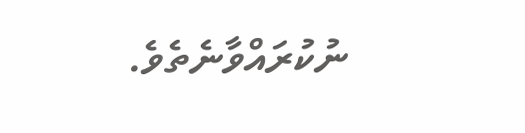ނުކުރައްވާނެތެވެ.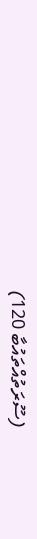(ސޫރަތުއްތައުބާ 120)